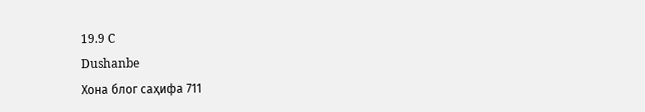19.9 C
Dushanbe
Хона блог саҳифа 711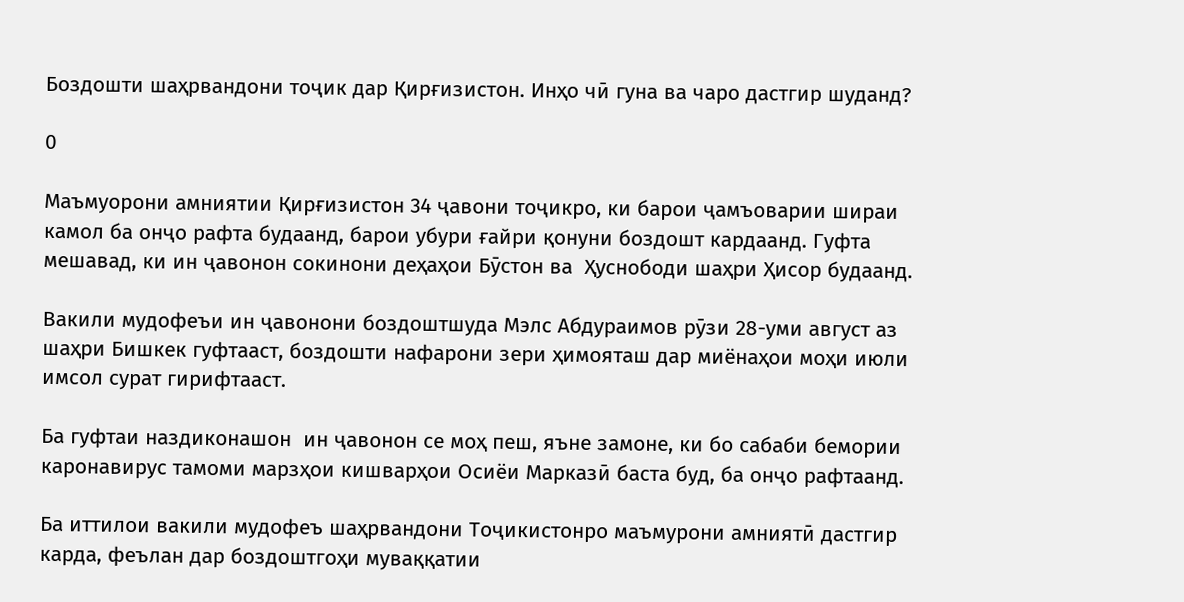Боздошти шаҳрвандони тоҷик дар Қирғизистон. Инҳо чӣ гуна ва чаро дастгир шуданд?

0

Маъмуорони амниятии Қирғизистон 34 ҷавони тоҷикро, ки барои ҷамъоварии шираи камол ба онҷо рафта будаанд, барои убури ғайри қонуни боздошт кардаанд. Гуфта мешавад, ки ин ҷавонон сокинони деҳаҳои Бӯстон ва  Ҳуснободи шаҳри Ҳисор будаанд.

Вакили мудофеъи ин ҷавонони боздоштшуда Мэлс Абдураимов рӯзи 28-уми август аз шаҳри Бишкек гуфтааст, боздошти нафарони зери ҳимояташ дар миёнаҳои моҳи июли имсол сурат гирифтааст.

Ба гуфтаи наздиконашон  ин ҷавонон се моҳ пеш, яъне замоне, ки бо сабаби бемории каронавирус тамоми марзҳои кишварҳои Осиёи Марказӣ баста буд, ба онҷо рафтаанд.

Ба иттилои вакили мудофеъ шаҳрвандони Тоҷикистонро маъмурони амниятӣ дастгир карда, феълан дар боздоштгоҳи муваққатии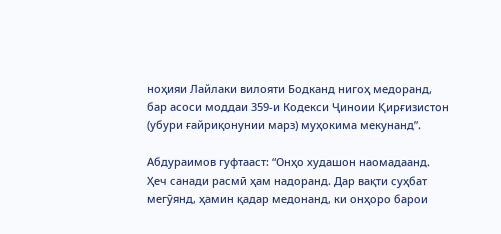ноҳияи Лайлаки вилояти Бодканд нигоҳ медоранд, бар асоси моддаи 359-и Кодекси Ҷиноии Қирғизистон (убури ғайриқонунии марз) муҳокима мекунанд”.

Абдураимов гуфтааст: “Онҳо худашон наомадаанд. Ҳеч санади расмӣ ҳам надоранд. Дар вақти суҳбат мегӯянд, ҳамин қадар медонанд, ки онҳоро барои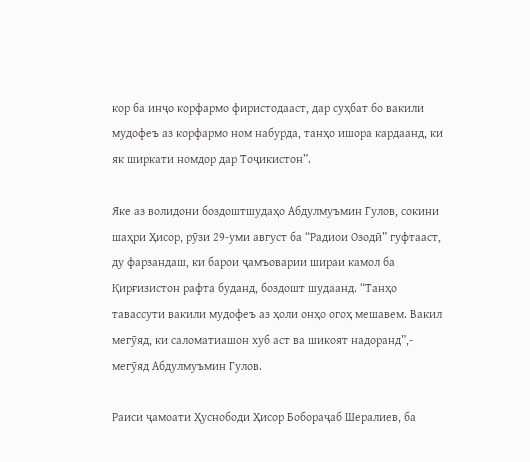кор ба инҷо корфармо фиристодааст, дар суҳбат бо вакили мудофеъ аз корфармо ном набурда, танҳо ишора кардаанд, ки як ширкати номдор дар Тоҷикистон”.

Яке аз волидони боздоштшудаҳо Абдулмуъмин Гулов, сокини шаҳри Ҳисор, рӯзи 29-уми август ба “Радиои Озодӣ” гуфтааст, ду фарзандаш, ки барои ҷамъоварии шираи камол ба Қирғизистон рафта буданд, боздошт шудаанд. “Танҳо тавассути вакили мудофеъ аз ҳоли онҳо огоҳ мешавем. Вакил мегӯяд, ки саломатиашон хуб аст ва шикоят надоранд”,- мегӯяд Абдулмуъмин Гулов.

Раиси ҷамоати Ҳуснободи Ҳисор Бобораҷаб Шералиев, ба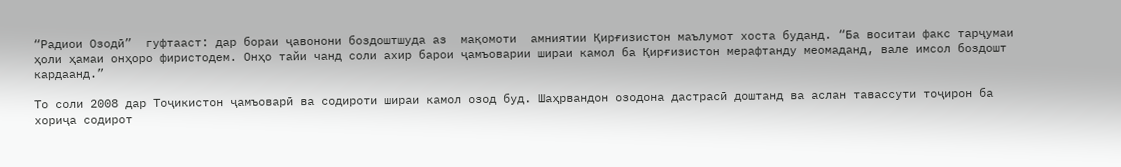“Радиои Озодӣ”  гуфтааст: дар бораи ҷавонони боздоштшуда аз  мақомоти  амниятии Қирғизистон маълумот хоста буданд. “Ба воситаи факс тарҷумаи ҳоли ҳамаи онҳоро фиристодем. Онҳо тайи чанд соли ахир барои ҷамъоварии шираи камол ба Қирғизистон мерафтанду меомаданд, вале имсол боздошт кардаанд.”

То соли 2008 дар Тоҷикистон ҷамъоварӣ ва содироти шираи камол озод буд. Шаҳрвандон озодона дастрасӣ доштанд ва аслан тавассути тоҷирон ба хориҷа содирот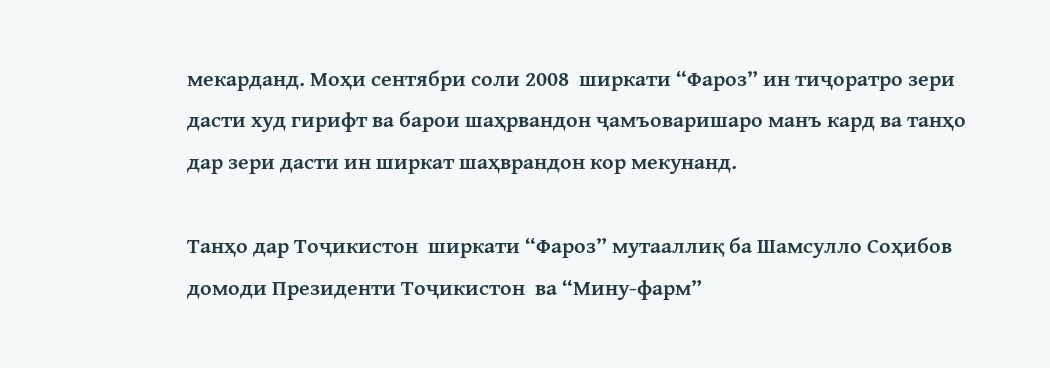мекарданд. Моҳи сентябри соли 2008  ширкати “Фароз” ин тиҷоратро зери дасти худ гирифт ва барои шаҳрвандон ҷамъоваришаро манъ кард ва танҳо дар зери дасти ин ширкат шаҳврандон кор мекунанд.

Танҳо дар Тоҷикистон  ширкати “Фароз” мутааллиқ ба Шамсулло Соҳибов домоди Президенти Тоҷикистон  ва “Мину-фарм”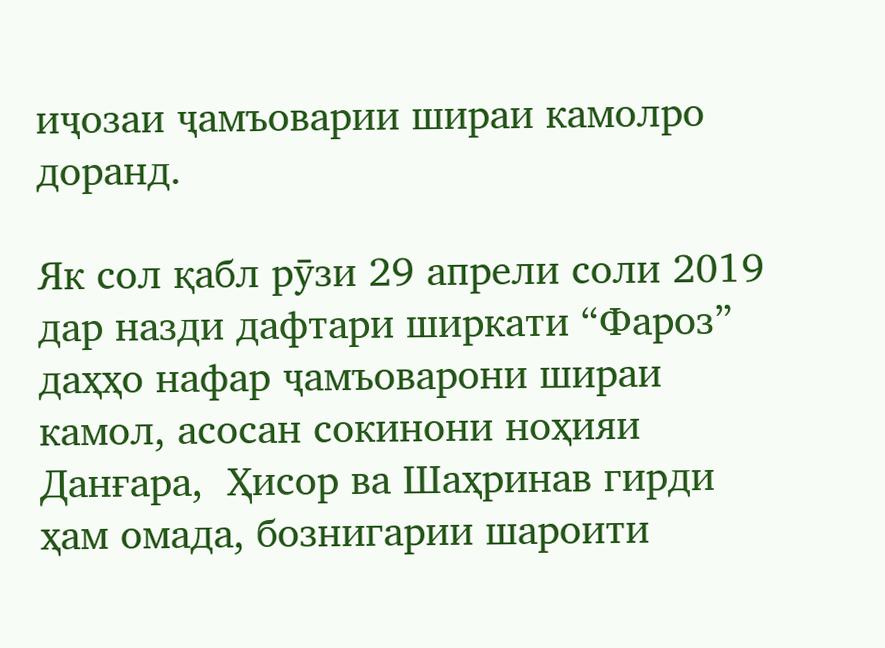иҷозаи ҷамъоварии шираи камолро доранд.

Як сол қабл рӯзи 29 апрели соли 2019 дар назди дафтари ширкати “Фароз” даҳҳо нафар ҷамъоварони шираи камол, асосан сокинони ноҳияи Данғара,  Ҳисор ва Шаҳринав гирди ҳам омада, бознигарии шароити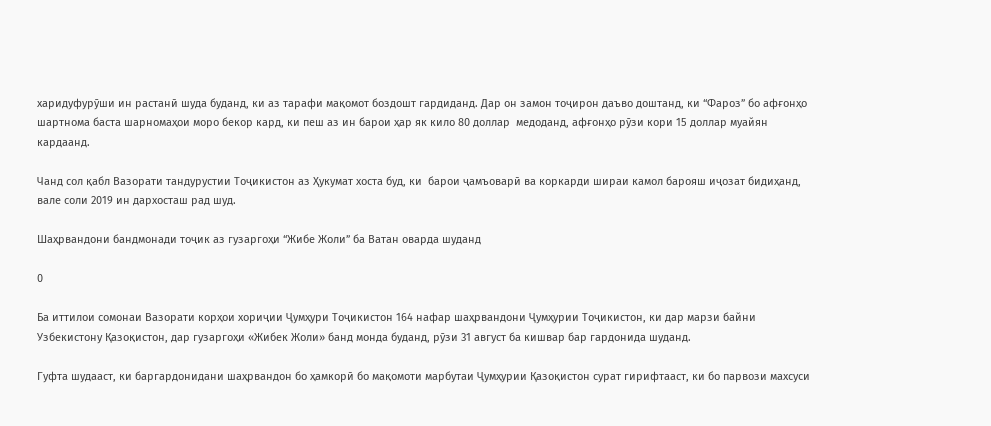харидуфурӯши ин растанӣ шуда буданд, ки аз тарафи мақомот боздошт гардиданд. Дар он замон тоҷирон даъво доштанд, ки “Фароз” бо афғонҳо шартнома баста шарномаҳои моро бекор кард, ки пеш аз ин барои ҳар як кило 80 доллар  медоданд, афғонҳо рӯзи кори 15 доллар муайян кардаанд.

Чанд сол қабл Вазорати тандурустии Тоҷикистон аз Ҳукумат хоста буд, ки  барои ҷамъоварӣ ва коркарди шираи камол барояш иҷозат бидиҳанд, вале соли 2019 ин дархосташ рад шуд.

Шаҳрвандони бандмонади тоҷик аз гузаргоҳи “Жибе Жоли” ба Ватан оварда шуданд

0

Ба иттилои сомонаи Вазорати корҳои хориҷии Ҷумҳури Тоҷикистон 164 нафар шаҳрвандони Ҷумҳурии Тоҷикистон, ки дар марзи байни Узбекистону Қазоқистон, дар гузаргоҳи «Жибек Жоли» банд монда буданд, рӯзи 31 август ба кишвар бар гардонида шуданд.

Гуфта шудааст, ки баргардонидани шаҳрвандон бо ҳамкорӣ бо мақомоти марбутаи Ҷумҳурии Қазоқистон сурат гирифтааст, ки бо парвози махсуси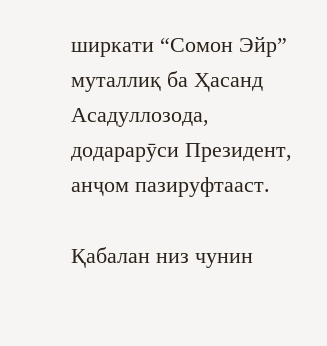ширкати “Сомон Эйр” муталлиқ ба Ҳасанд Асадуллозода, додарарӯси Президент, анҷом пазируфтааст.

Қабалан низ чунин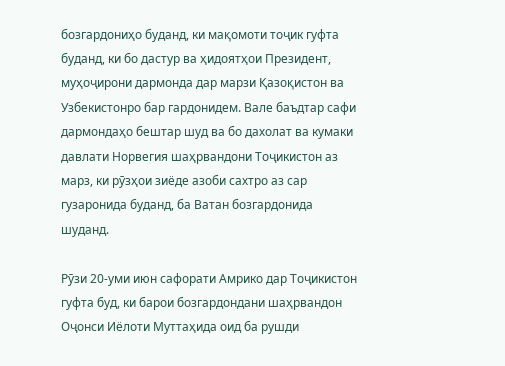бозгардониҳо буданд, ки мақомоти тоҷик гуфта буданд, ки бо дастур ва ҳидоятҳои Президент, муҳоҷирони дармонда дар марзи Қазоқистон ва Узбекистонро бар гардонидем. Вале баъдтар сафи дармондаҳо бештар шуд ва бо дахолат ва кумаки давлати Норвегия шаҳрвандони Тоҷикистон аз марз, ки рӯзҳои зиёде азоби сахтро аз сар гузаронида буданд, ба Ватан бозгардонида шуданд.

Рӯзи 20-уми июн сафорати Амрико дар Тоҷикистон гуфта буд, ки барои бозгардондани шаҳрвандон Оҷонси Иёлоти Муттаҳида оид ба рушди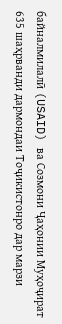байналмилалӣ (USAID) ва Созмони Ҷаҳонии Муҳоҷират 635 шаҳрванди дармондаи Тоҷикистонро дар марзи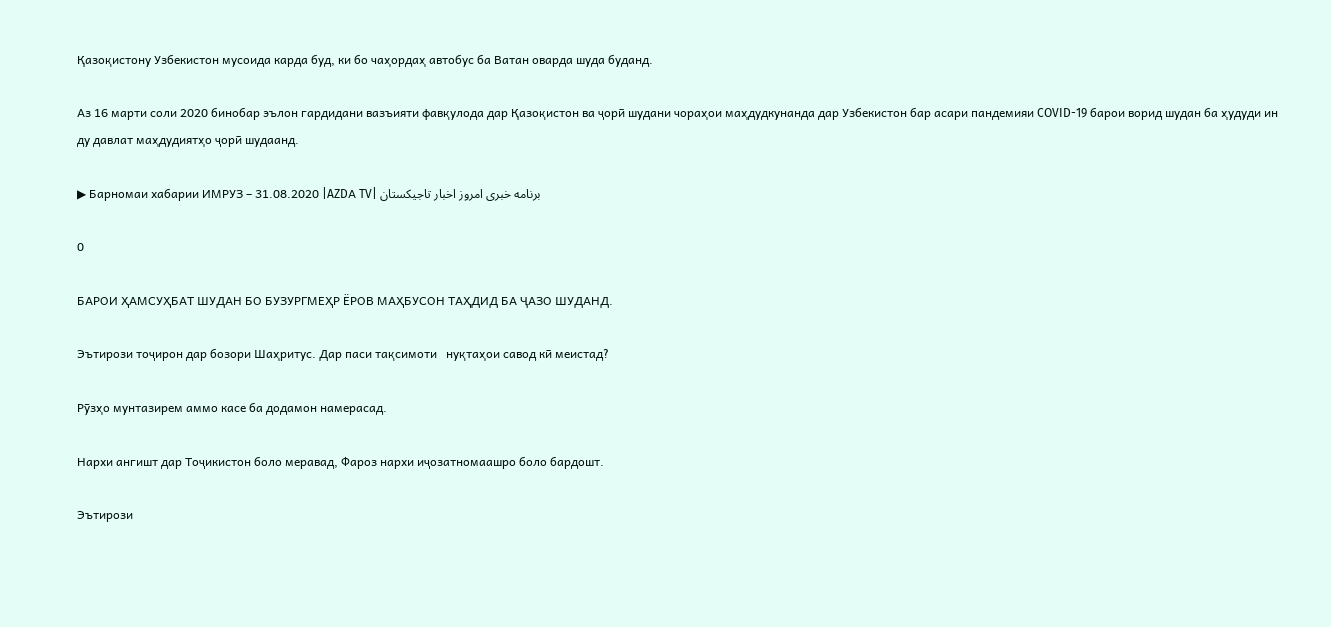Қазоқистону Узбекистон мусоида карда буд, ки бо чаҳордаҳ автобус ба Ватан оварда шуда буданд.

Аз 16 марти соли 2020 бинобар эълон гардидани вазъияти фавқулода дар Қазоқистон ва ҷорӣ шудани чораҳои маҳдудкунанда дар Узбекистон бар асари пандемияи COVID-19 барои ворид шудан ба ҳудуди ин ду давлат маҳдудиятҳо ҷорӣ шудаанд.

▶ Барномаи хабарии ИМРУЗ – 31.08.2020 |AZDА TV| برنامه خبری امروز اخبار تاجیکستان

0

БАРОИ ҲАМСУҲБАТ ШУДАН БО БУЗУРГМЕҲР ЁРОВ МАҲБУСОН ТАҲДИД БА ҶАЗО ШУДАНД.

Эътирози тоҷирон дар бозори Шаҳритус. Дар паси тақсимоти   нуқтаҳои савод кӣ меистад?

Рӯзҳо мунтазирем аммо касе ба додамон намерасад.

Нархи ангишт дар Тоҷикистон боло меравад, Фароз нархи иҷозатномаашро боло бардошт.

Эътирози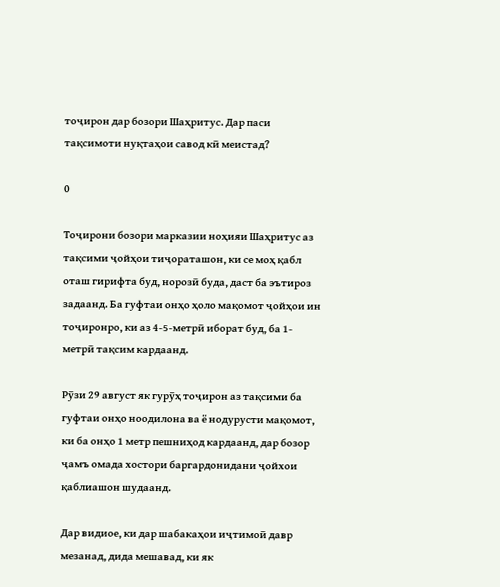тоҷирон дар бозори Шаҳритус. Дар паси тақсимоти нуқтаҳои савод кӣ меистад?

0

Тоҷирони бозори марказии ноҳияи Шаҳритус аз тақсими ҷойҳои тиҷораташон, ки се моҳ қабл оташ гирифта буд, норозӣ буда, даст ба эътироз задаанд. Ба гуфтаи онҳо ҳоло мақомот ҷойҳои ин тоҷиронро, ки аз 4-5-метрӣ иборат буд, ба 1-метрӣ тақсим кардаанд.

Рӯзи 29 август як гурӯҳ тоҷирон аз тақсими ба гуфтаи онҳо ноодилона ва ё нодурусти мақомот, ки ба онҳо 1 метр пешниҳод кардаанд, дар бозор ҷамъ омада хостори баргардонидани ҷойхои қаблиашон шудаанд.

Дар видиое, ки дар шабакаҳои иҷтимоӣ давр мезанад, дида мешавад, ки як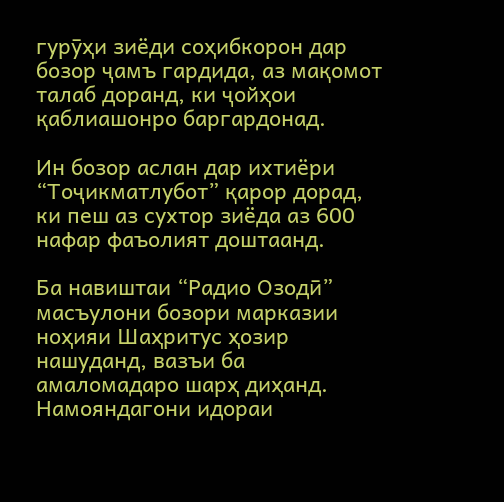гурӯҳи зиёди соҳибкорон дар бозор ҷамъ гардида, аз мақомот талаб доранд, ки ҷойҳои қаблиашонро баргардонад.

Ин бозор аслан дар ихтиёри “Тоҷикматлубот” қарор дорад, ки пеш аз сухтор зиёда аз 600 нафар фаъолият доштаанд.

Ба навиштаи “Радио Озодӣ” масъулони бозори марказии ноҳияи Шаҳритус ҳозир нашуданд, вазъи ба амаломадаро шарҳ диҳанд. Намояндагони идораи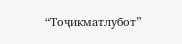“Тоҷикматлубот”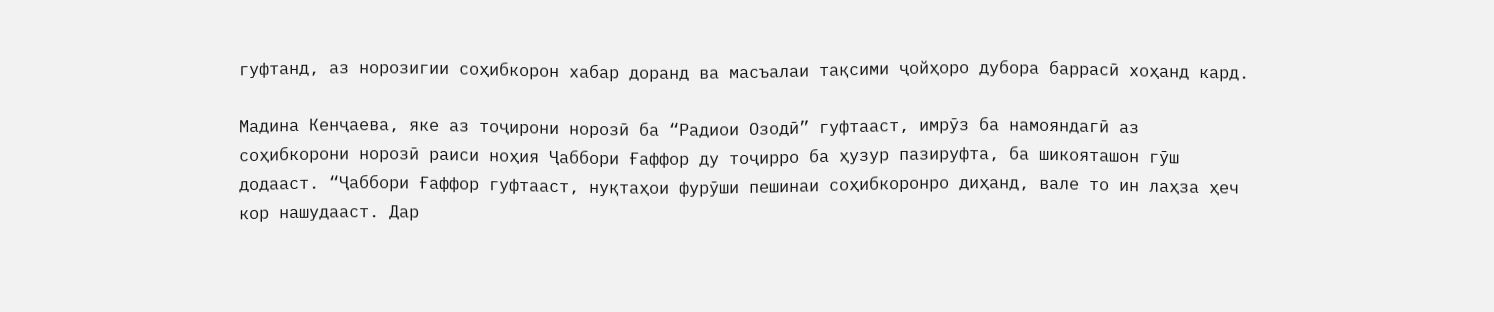гуфтанд, аз норозигии соҳибкорон хабар доранд ва масъалаи тақсими ҷойҳоро дубора баррасӣ хоҳанд кард.

Мадина Кенҷаева, яке аз тоҷирони норозӣ ба “Радиои Озодӣ” гуфтааст, имрӯз ба намояндагӣ аз соҳибкорони норозӣ раиси ноҳия Ҷаббори Ғаффор ду тоҷирро ба ҳузур пазируфта, ба шикояташон гӯш додааст. “Ҷаббори Ғаффор гуфтааст, нуқтаҳои фурӯши пешинаи соҳибкоронро диҳанд, вале то ин лаҳза ҳеч кор нашудааст. Дар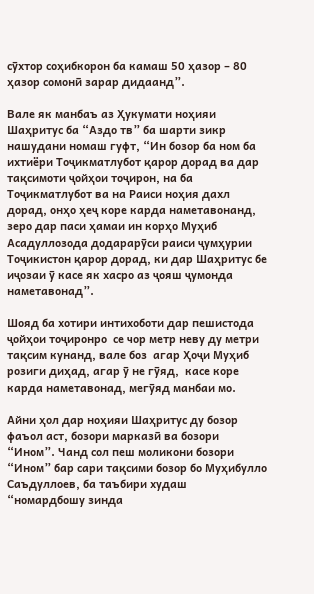сӯхтор соҳибкорон ба камаш 50 ҳазор – 80 ҳазор сомонӣ зарар дидаанд”.

Вале як манбаъ аз Ҳукумати ноҳияи Шаҳритус ба “Аздо тв” ба шарти зикр нашудани номаш гуфт, “Ин бозор ба ном ба ихтиёри Тоҷикматлубот қарор дорад ва дар тақсимоти ҷойҳои тоҷирон, на ба Тоҷикматлубот ва на Раиси ноҳия дахл дорад, онҳо ҳеҷ коре карда наметавонанд, зеро дар паси ҳамаи ин корҳо Муҳиб Асадуллозода додарарӯси раиси ҷумҳурии Тоҷикистон қарор дорад, ки дар Шаҳритус бе иҷозаи ӯ касе як хасро аз ҷояш ҷумонда наметавонад”.

Шояд ба хотири интихоботи дар пешистода ҷойҳои тоҷиронро  се чор метр неву ду метри тақсим кунанд, вале боз  агар Ҳоҷи Муҳиб розиги диҳад, агар ӯ не гӯяд,  касе коре карда наметавонад, мегӯяд манбаи мо.

Айни ҳол дар ноҳияи Шаҳритус ду бозор фаъол аст, бозори марказӣ ва бозори “Ином”. Чанд сол пеш моликони бозори “Ином” бар сари тақсими бозор бо Муҳибулло Саъдуллоев, ба таъбири худаш “номардбошу зинда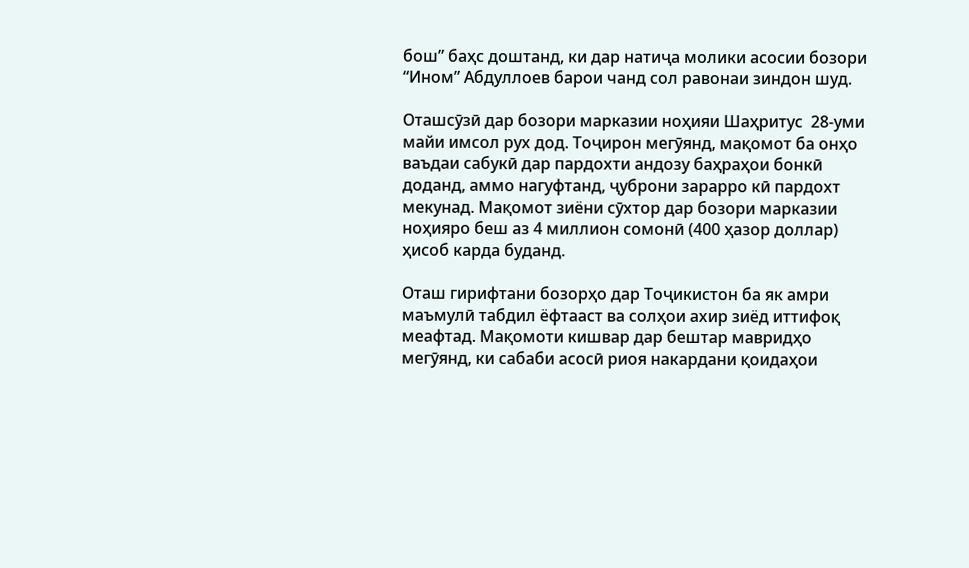бош” баҳс доштанд, ки дар натиҷа молики асосии бозори “Ином” Абдуллоев барои чанд сол равонаи зиндон шуд.

Оташсӯзӣ дар бозори марказии ноҳияи Шаҳритус  28-уми майи имсол рух дод. Тоҷирон мегӯянд, мақомот ба онҳо ваъдаи сабукӣ дар пардохти андозу баҳраҳои бонкӣ доданд, аммо нагуфтанд, ҷуброни зарарро кӣ пардохт мекунад. Мақомот зиёни сӯхтор дар бозори марказии ноҳияро беш аз 4 миллион сомонӣ (400 ҳазор доллар) ҳисоб карда буданд.

Оташ гирифтани бозорҳо дар Тоҷикистон ба як амри маъмулӣ табдил ёфтааст ва солҳои ахир зиёд иттифоқ меафтад. Мақомоти кишвар дар бештар мавридҳо мегӯянд, ки сабаби асосӣ риоя накардани қоидаҳои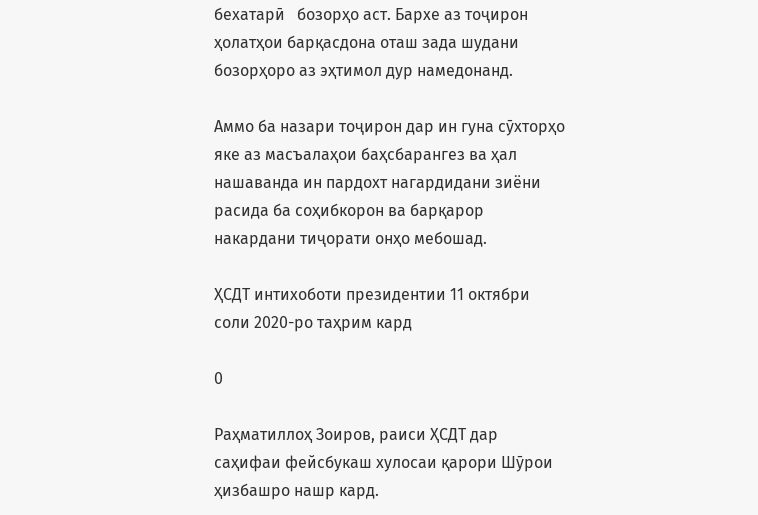бехатарӣ   бозорҳо аст. Бархе аз тоҷирон ҳолатҳои барқасдона оташ зада шудани бозорҳоро аз эҳтимол дур намедонанд.

Аммо ба назари тоҷирон дар ин гуна сӯхторҳо яке аз масъалаҳои баҳсбарангез ва ҳал нашаванда ин пардохт нагардидани зиёни расида ба соҳибкорон ва барқарор накардани тиҷорати онҳо мебошад.

ҲСДТ интихоботи президентии 11 октябри соли 2020-ро таҳрим кард

0

Раҳматиллоҳ Зоиров, раиси ҲСДТ дар саҳифаи фейсбукаш хулосаи қарори Шӯрои ҳизбашро нашр кард.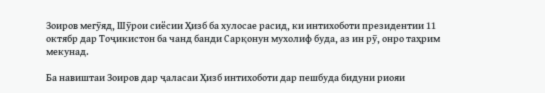Зоиров мегӯяд, Шӯрои сиёсии Ҳизб ба хулосае расид, ки интихоботи президентии 11 октябр дар Тоҷикистон ба чанд банди Сарқонун мухолиф буда, аз ин рӯ, онро таҳрим мекунад.

Ба навиштаи Зоиров дар ҷаласаи Ҳизб интихоботи дар пешбуда бидуни риояи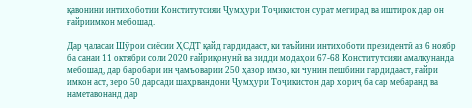қавонини интихоботии Конститутсияи Ҷумҳури Тоҷикистон сурат мегирад ва иштирок дар он ғайриимкон мебошад.

Дар ҷаласаи Шӯрои сиёсии ҲСДТ қайд гардидааст, ки таъйини интихоботи президентӣ аз 6 ноябр ба санаи 11 октябри соли 2020 ғайриқонунӣ ва зидди модаҳои 67-68 Конститутсияи амалкунанда мебошад, дар баробари ин ҷамъоварии 250 ҳазор имзо, ки чунин пешбини гардидааст, ғайри имкон аст, зеро 50 дарсади шаҳрвандони Ҷумҳури Тоҷикистон дар хориҷ ба сар мебаранд ва наметавонанд дар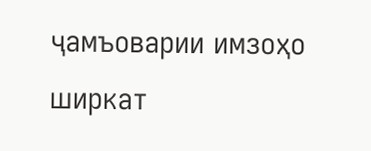ҷамъоварии имзоҳо ширкат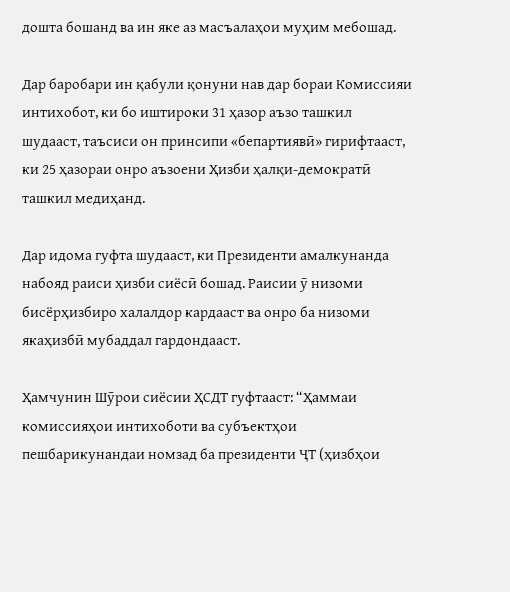дошта бошанд ва ин яке аз масъалаҳои муҳим мебошад.

Дар баробари ин қабули қонуни нав дар бораи Комиссияи интихобот, ки бо иштироки 31 ҳазор аъзо ташкил шудааст, таъсиси он принсипи «бепартиявӣ» гирифтааст, ки 25 ҳазораи онро аъзоени Ҳизби ҳалқи-демократӣ ташкил медиҳанд.

Дар идома гуфта шудааст, ки Президенти амалкунанда набояд раиси ҳизби сиёсӣ бошад. Раисии ӯ низоми бисёрҳизбиро халалдор кардааст ва онро ба низоми якаҳизбӣ мубаддал гардондааст.

Ҳамчунин Шӯрои сиёсии ҲСДТ гуфтааст: “Ҳаммаи комиссияҳои интихоботи ва субъектҳои пешбарикунандаи номзад ба президенти ҶТ (ҳизбҳои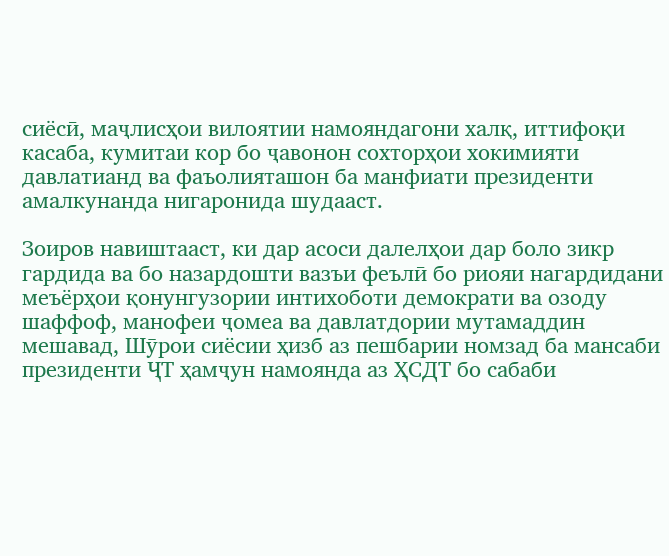сиёсӣ, маҷлисҳои вилоятии намояндагони халқ, иттифоқи касаба, кумитаи кор бо ҷавонон сохторҳои хокимияти давлатианд ва фаъолияташон ба манфиати президенти амалкунанда нигаронида шудааст.

Зоиров навиштааст, ки дар асоси далелҳои дар боло зикр гардида ва бо назардошти вазъи феълӣ бо риояи нагардидани меъёрҳои қонунгузории интихоботи демократи ва озоду шаффоф, манофеи ҷомеа ва давлатдории мутамаддин мешавад, Шӯрои сиёсии ҳизб аз пешбарии номзад ба мансаби президенти ҶТ ҳамҷун намоянда аз ҲСДТ бо сабаби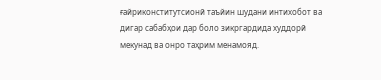ғайриконститутсионӣ таъйин шудани интихобот ва дигар сабабҳои дар боло зикргардида худдорӣ мекунад ва онро таҳрим менамояд.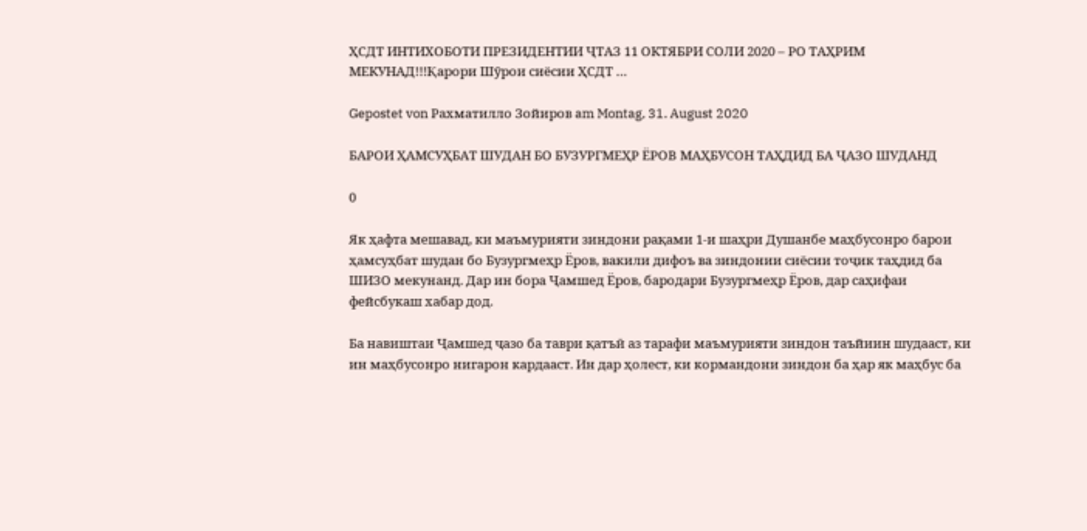ҲСДТ ИНТИХОБОТИ ПРЕЗИДЕНТИИ ҶТАЗ 11 ОКТЯБРИ СОЛИ 2020 – РО ТАҲРИМ МЕКУНАД!!!Қарори Шӯрои сиёсии ҲСДТ …

Gepostet von Рахматилло Зойиров am Montag, 31. August 2020

БАРОИ ҲАМСУҲБАТ ШУДАН БО БУЗУРГМЕҲР ЁРОВ МАҲБУСОН ТАҲДИД БА ҶАЗО ШУДАНД

0

Як ҳафта мешавад, ки маъмурияти зиндони рақами 1-и шаҳри Душанбе маҳбусонро барои ҳамсуҳбат шудан бо Бузургмеҳр Ёров, вакили дифоъ ва зиндонии сиёсии тоҷик таҳдид ба ШИЗО мекунанд. Дар ин бора Ҷамшед Ёров, бародари Бузургмеҳр Ёров, дар саҳифаи фейсбукаш хабар дод.

Ба навиштаи Ҷамшед ҷазо ба таври қатъӣ аз тарафи маъмурияти зиндон таъйиин шудааст, ки ин маҳбусонро нигарон кардааст. Ин дар ҳолест, ки кормандони зиндон ба ҳар як маҳбус ба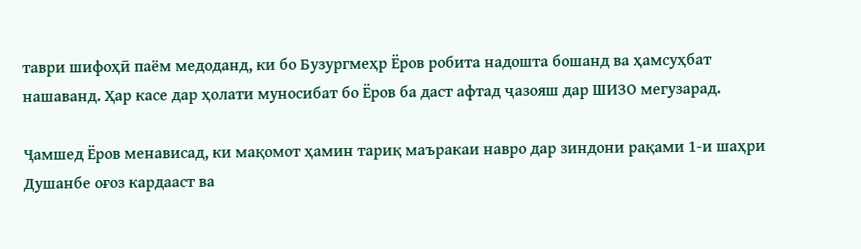таври шифоҳӣ паём медоданд, ки бо Бузургмеҳр Ёров робита надошта бошанд ва ҳамсуҳбат нашаванд. Ҳар касе дар ҳолати муносибат бо Ёров ба даст афтад ҷазояш дар ШИЗО мегузарад.

Ҷамшед Ёров менависад, ки мақомот ҳамин тариқ маъракаи навро дар зиндони рақами 1-и шаҳри Душанбе оғоз кардааст ва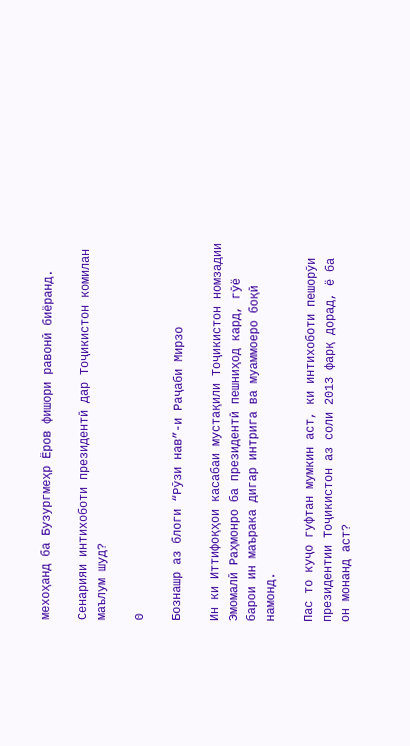мехоҳанд ба Бузургмеҳр Ёров фишори равонӣ биёранд.

Сенарияи интихоботи президентӣ дар Тоҷикистон комилан маълум шуд?

0

Бознашр аз блоги “Рӯзи нав”-и Раҷаби Мирзо

Ин ки Иттифоқҳои касабаи мустақили Тоҷикистон номзадии Эмомалӣ Раҳмонро ба президентӣ пешниҳод кард, гӯё барои ин маърака дигар интрига ва муаммоеро боқӣ намонд.

Пас то куҷо гуфтан мумкин аст, ки интихоботи пешорӯи президентии Тоҷикистон аз соли 2013 фарқ дорад, ё ба он монанд аст?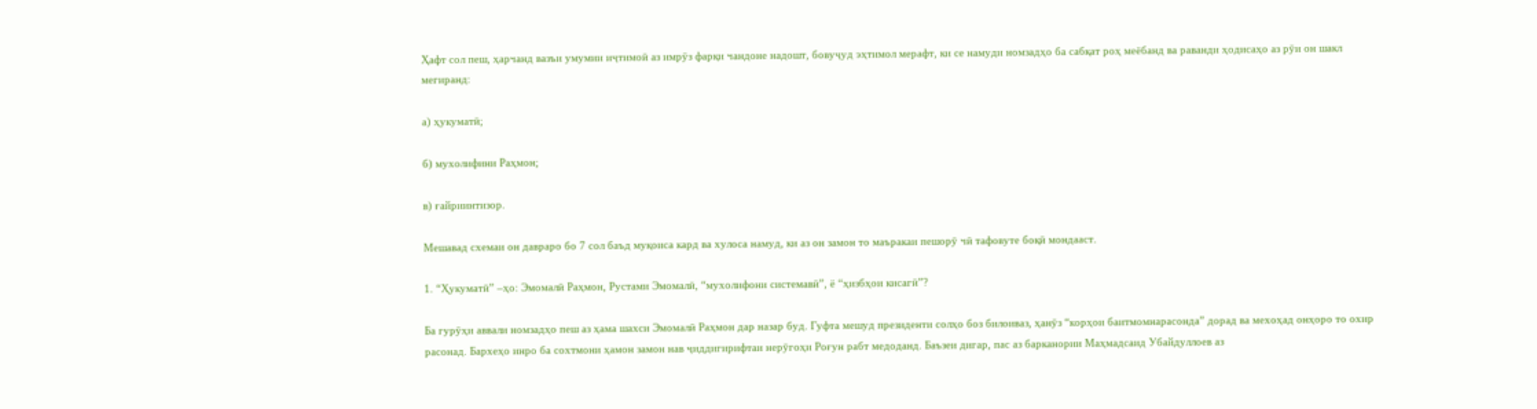Ҳафт сол пеш, ҳарчанд вазъи умумии иҷтимоӣ аз имрӯз фарқи чандоне надошт, бовуҷуд эҳтимол мерафт, ки се намуди номзадҳо ба сабқат роҳ меёбанд ва раванди ҳодисаҳо аз рӯи он шакл мегиранд:

а) ҳукуматӣ;

б) мухолифини Раҳмон;

в) ғайриинтизор.

Мешавад схемаи он давраро бо 7 сол баъд муқоиса кард ва хулоса намуд, ки аз он замон то маъракаи пешорӯ чӣ тафовуте боқӣ мондааст.

1. “Ҳукуматӣ” –ҳо: Эмомалӣ Раҳмон, Рустами Эмомалӣ, “мухолифони системавӣ”, ё “ҳизбҳои кисагӣ”?

Ба гурӯҳи аввали номзадҳо пеш аз ҳама шахси Эмомалӣ Раҳмон дар назар буд. Гуфта мешуд президенти солҳо боз билоиваз, ҳанӯз “корҳои баитмомнарасонда” дорад ва мехоҳад онҳоро то охир расонад. Бархеҳо инро ба сохтмони ҳамон замон нав ҷиддигирифтаи нерӯгоҳи Роғун рабт медоданд. Баъзеи дигар, пас аз барканории Маҳмадсаид Убайдуллоев аз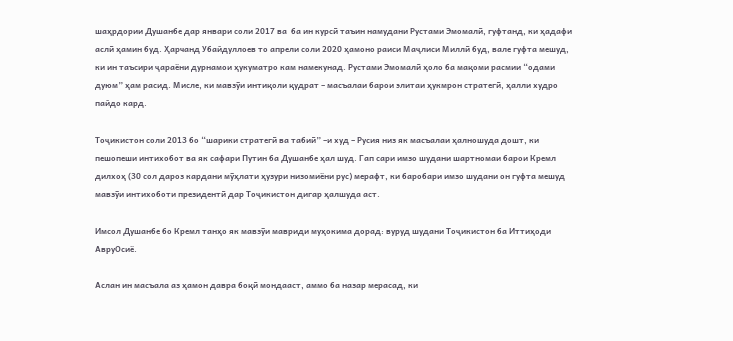шаҳрдории Душанбе дар январи соли 2017 ва  ба ин курсӣ таъин намудани Рустами Эмомалӣ, гуфтанд, ки ҳадафи аслӣ ҳамин буд. Ҳарчанд Убайдуллоев то апрели соли 2020 ҳамоно раиси Маҷлиси Миллӣ буд, вале гуфта мешуд, ки ин таъсири ҷараёни дурнамои ҳукуматро кам намекунад. Рустами Эмомалӣ ҳоло ба мақоми расмии “одами дуюм” ҳам расид. Мисле, ки мавзӯи интиқоли қудрат – масъалаи барои элитаи ҳукмрон стратегӣ, ҳалли худро пайдо кард.

Тоҷикистон соли 2013 бо “шарики стратегӣ ва табиӣ” –и худ – Русия низ як масъалаи ҳалношуда дошт, ки пешопеши интихобот ва як сафари Путин ба Душанбе ҳал шуд. Гап сари имзо шудани шартномаи барои Кремл дилхоҳ (30 сол дароз кардани мӯҳлати ҳузури низомиёни рус) мерафт, ки баробари имзо шудани он гуфта мешуд мавзӯи интихоботи президентӣ дар Тоҷикистон дигар ҳалшуда аст.

Имсол Душанбе бо Кремл танҳо як мавзӯи мавриди муҳокима дорад: вуруд шудани Тоҷикистон ба Иттиҳоди АвруОсиё.

Аслан ин масъала аз ҳамон давра боқӣ мондааст, аммо ба назар мерасад, ки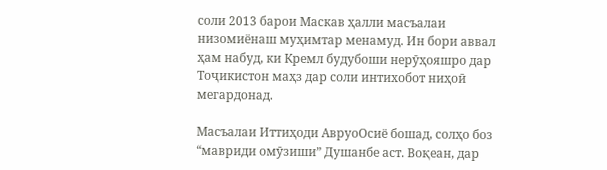соли 2013 барои Маскав ҳалли масъалаи низомиёнаш муҳимтар менамуд. Ин бори аввал ҳам набуд, ки Кремл будубоши нерӯҳояшро дар Тоҷикистон маҳз дар соли интихобот ниҳоӣ мегардонад.

Масъалаи Иттиҳоди АвруоОсиё бошад, солҳо боз “мавриди омӯзиши” Душанбе аст. Воқеан, дар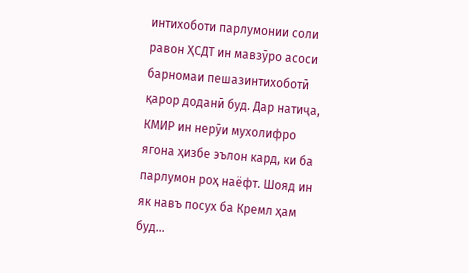интихоботи парлумонии соли равон ҲСДТ ин мавзӯро асоси барномаи пешазинтихоботӣ қарор доданӣ буд. Дар натиҷа, КМИР ин нерӯи мухолифро ягона ҳизбе эълон кард, ки ба парлумон роҳ наёфт. Шояд ин як навъ посух ба Кремл ҳам буд…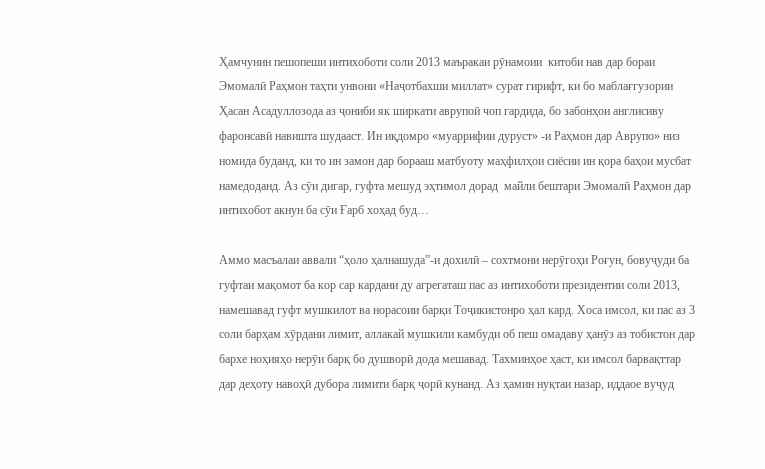Ҳамчунин пешопеши интихоботи соли 2013 маъракаи рӯнамоии  китоби нав дар бораи Эмомалӣ Раҳмон таҳти унвони «Наҷотбахши миллат» сурат гирифт, ки бо маблағгузории Ҳасан Асадуллозода аз ҷониби як ширкати аврупоӣ чоп гардида, бо забонҳои англисиву фаронсавӣ навишта шудааст. Ин иқдомро «муаррифии дуруст» -и Раҳмон дар Аврупо» низ номида буданд, ки то ин замон дар борааш матбуоту маҳфилҳои сиёсии ин қора баҳои мусбат намедоданд. Аз сӯи дигар, гуфта мешуд эҳтимол дорад  майли бештари Эмомалӣ Раҳмон дар интихобот акнун ба сӯи Ғарб хоҳад буд…

Аммо масъалаи аввали “ҳоло ҳалнашуда”-и дохилӣ – сохтмони нерӯгоҳи Роғун, бовуҷуди ба гуфтаи мақомот ба кор сар кардани ду агрегаташ пас аз интихоботи президентии соли 2013, намешавад гуфт мушкилот ва норасоии барқи Тоҷикистонро ҳал кард. Хоса имсол, ки пас аз 3 соли барҳам хӯрдани лимит, аллакай мушкили камбуди об пеш омадаву ҳанӯз аз тобистон дар бархе ноҳияҳо нерӯи барқ бо душворӣ дода мешавад. Тахминҳое ҳаст, ки имсол барвақттар дар деҳоту навоҳӣ дубора лимити барқ ҷорӣ кунанд. Аз ҳамин нуқтаи назар, иддаое вуҷуд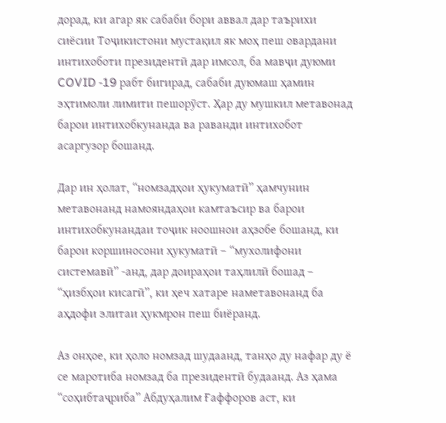дорад, ки агар як сабаби бори аввал дар таърихи сиёсии Тоҷикистони мустақил як моҳ пеш овардани интихоботи президентӣ дар имсол, ба мавҷи дуюми COVID -19 рабт бигирад, сабаби дуюмаш ҳамин эҳтимоли лимити пешорӯст. Ҳар ду мушкил метавонад барои интихобкунанда ва раванди интихобот асаргузор бошанд.

Дар ин ҳолат, “номзадҳои ҳукуматӣ” ҳамчунин метавонанд намояндаҳои камтаъсир ва барои интихобкунандаи тоҷик ноошнои аҳзобе бошанд, ки барои коршиносони ҳукуматӣ – “мухолифони системавӣ” -анд, дар доираҳои таҳлилӣ бошад – “ҳизбҳои кисагӣ”, ки ҳеч хатаре наметавонанд ба аҳдофи элитаи ҳукмрон пеш биёранд.

Аз онҳое, ки ҳоло номзад шудаанд, танҳо ду нафар ду ё се маротиба номзад ба президентӣ будаанд. Аз ҳама “соҳибтаҷриба” Абдуҳалим Ғаффоров аст, ки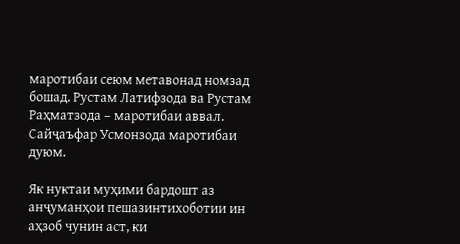маротибаи сеюм метавонад номзад бошад. Рустам Латифзода ва Рустам Раҳматзода – маротибаи аввал. Сайҷаъфар Усмонзода маротибаи дуюм.

Як нуктаи муҳими бардошт аз анҷуманҳои пешазинтихоботии ин аҳзоб чунин аст, ки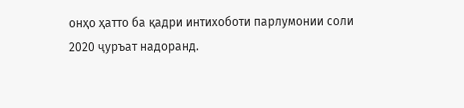онҳо ҳатто ба қадри интихоботи парлумонии соли 2020 ҷуръат надоранд.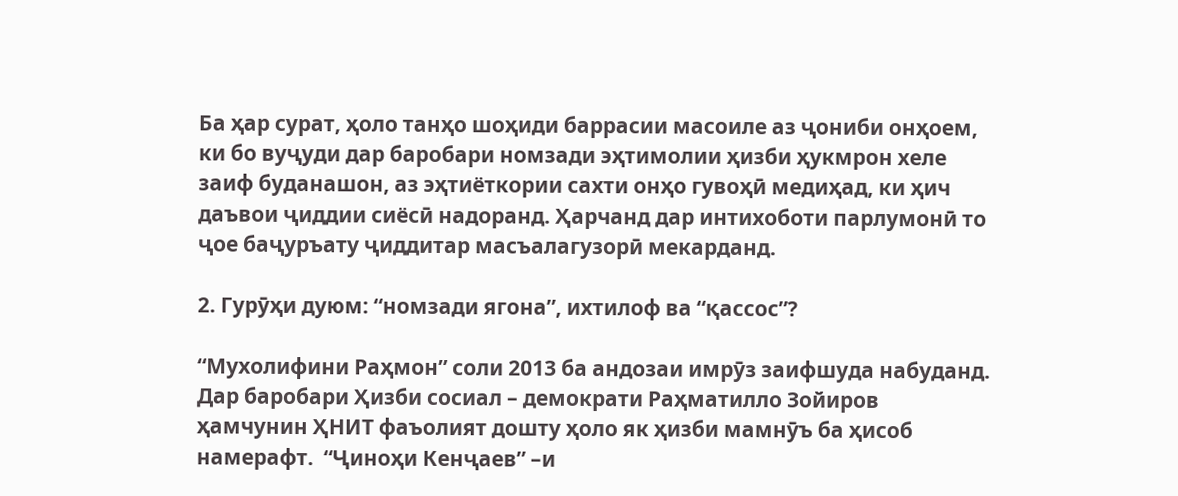Ба ҳар сурат, ҳоло танҳо шоҳиди баррасии масоиле аз ҷониби онҳоем, ки бо вуҷуди дар баробари номзади эҳтимолии ҳизби ҳукмрон хеле заиф буданашон, аз эҳтиёткории сахти онҳо гувоҳӣ медиҳад, ки ҳич даъвои ҷиддии сиёсӣ надоранд. Ҳарчанд дар интихоботи парлумонӣ то ҷое баҷуръату ҷиддитар масъалагузорӣ мекарданд.

2. Гурӯҳи дуюм: “номзади ягона”, ихтилоф ва “қассос”?

“Мухолифини Раҳмон” соли 2013 ба андозаи имрӯз заифшуда набуданд. Дар баробари Ҳизби сосиал – демократи Раҳматилло Зойиров ҳамчунин ҲНИТ фаъолият дошту ҳоло як ҳизби мамнӯъ ба ҳисоб намерафт.  “Ҷиноҳи Кенҷаев” –и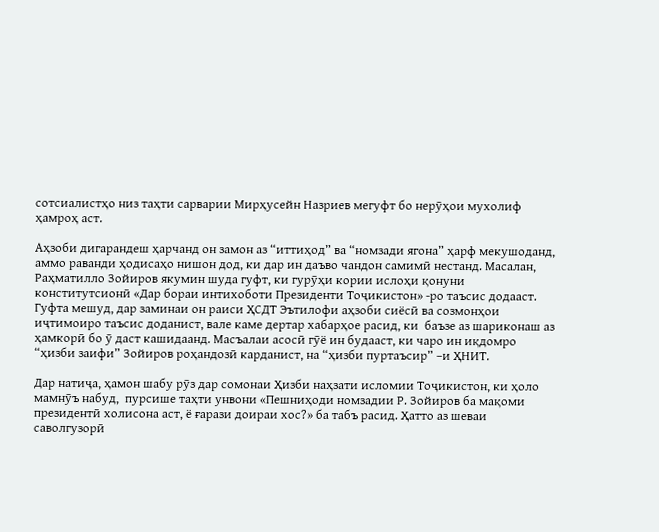сотсиалистҳо низ таҳти сарварии Мирҳусейн Назриев мегуфт бо нерӯҳои мухолиф ҳамроҳ аст.

Аҳзоби дигарандеш ҳарчанд он замон аз “иттиҳод” ва “номзади ягона” ҳарф мекушоданд, аммо раванди ҳодисаҳо нишон дод, ки дар ин даъво чандон самимӣ нестанд. Масалан, Раҳматилло Зойиров якумин шуда гуфт, ки гурӯҳи кории ислоҳи қонуни конститутсионӣ «Дар бораи интихоботи Президенти Тоҷикистон» -ро таъсис додааст. Гуфта мешуд, дар заминаи он раиси ҲСДТ Эътилофи аҳзоби сиёсӣ ва созмонҳои иҷтимоиро таъсис доданист, вале каме дертар хабарҳое расид, ки  баъзе аз шариконаш аз ҳамкорӣ бо ӯ даст кашидаанд. Масъалаи асосӣ гӯё ин будааст, ки чаро ин иқдомро “ҳизби заифи” Зойиров роҳандозӣ карданист, на “ҳизби пуртаъсир” –и ҲНИТ.

Дар натиҷа, ҳамон шабу рӯз дар сомонаи Ҳизби наҳзати исломии Тоҷикистон, ки ҳоло мамнӯъ набуд,  пурсише таҳти унвони «Пешниҳоди номзадии Р. Зойиров ба мақоми президентӣ холисона аст, ё ғарази доираи хос?» ба табъ расид. Ҳатто аз шеваи саволгузорӣ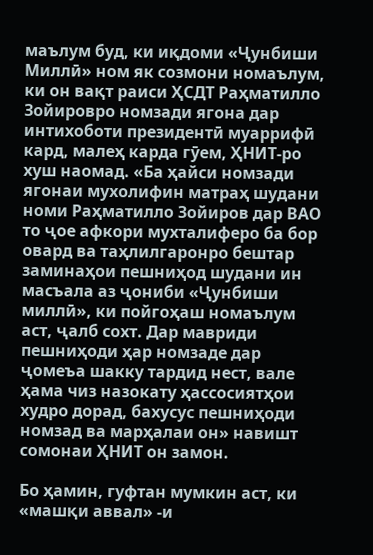маълум буд, ки иқдоми «Ҷунбиши Миллӣ» ном як созмони номаълум, ки он вақт раиси ҲСДТ Раҳматилло Зойировро номзади ягона дар интихоботи президентӣ муаррифӣ кард, малеҳ карда гӯем, ҲНИТ-ро хуш наомад. «Ба ҳайси номзади ягонаи мухолифин матраҳ шудани номи Раҳматилло Зойиров дар ВАО то ҷое афкори мухталиферо ба бор овард ва таҳлилгаронро бештар заминаҳои пешниҳод шудани ин масъала аз ҷониби «Ҷунбиши миллӣ», ки пойгоҳаш номаълум аст, ҷалб сохт. Дар мавриди пешниҳоди ҳар номзаде дар ҷомеъа шакку тардид нест, вале ҳама чиз назокату ҳассосиятҳои худро дорад, бахусус пешниҳоди номзад ва марҳалаи он» навишт сомонаи ҲНИТ он замон.

Бо ҳамин, гуфтан мумкин аст, ки «машқи аввал» -и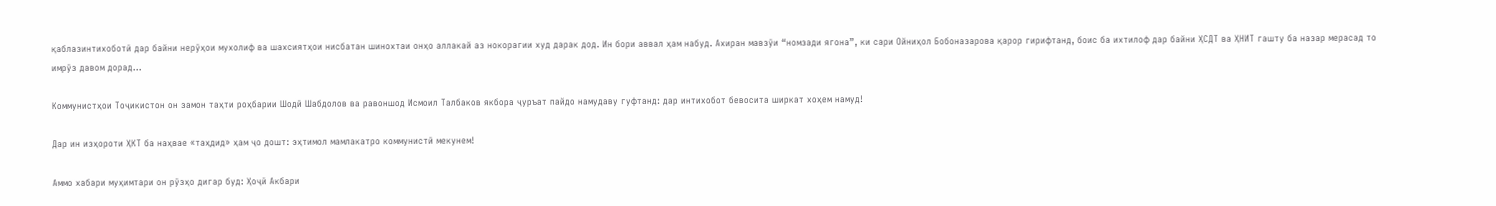қаблазинтихоботӣ дар байни нерӯҳои мухолиф ва шахсиятҳои нисбатан шинохтаи онҳо аллакай аз нокорагии худ дарак дод. Ин бори аввал ҳам набуд. Ахиран мавзӯи “номзади ягона”, ки сари Ойниҳол Бобоназарова қарор гирифтанд, боис ба ихтилоф дар байни ҲСДТ ва ҲНИТ гашту ба назар мерасад то имрӯз давом дорад…

Коммунистҳои Тоҷикистон он замон таҳти роҳбарии Шодӣ Шабдолов ва равоншод Исмоил Талбаков якбора ҷуръат пайдо намудаву гуфтанд: дар интихобот бевосита ширкат хоҳем намуд!

Дар ин изҳороти ҲКТ ба наҳвае «таҳдид» ҳам ҷо дошт: эҳтимол мамлакатро коммунистӣ мекунем!

Аммо хабари муҳимтари он рӯзҳо дигар буд: Ҳоҷӣ Акбари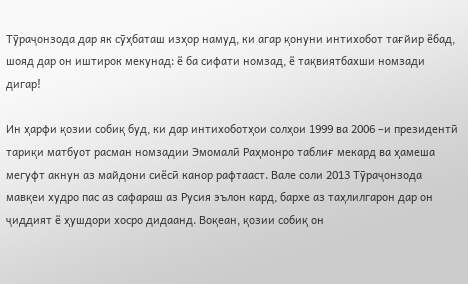Тӯраҷонзода дар як сӯҳбаташ изҳор намуд, ки агар қонуни интихобот тағйир ёбад, шояд дар он иштирок мекунад: ё ба сифати номзад, ё тақвиятбахши номзади дигар!

Ин ҳарфи қозии собиқ буд, ки дар интихоботҳои солҳои 1999 ва 2006 –и президентӣ тариқи матбуот расман номзадии Эмомалӣ Раҳмонро таблиғ мекард ва ҳамеша мегуфт акнун аз майдони сиёсӣ канор рафтааст. Вале соли 2013 Тӯраҷонзода мавқеи худро пас аз сафараш аз Русия эълон кард, бархе аз таҳлилгарон дар он ҷиддият ё ҳушдори хосро дидаанд. Воқеан, қозии собиқ он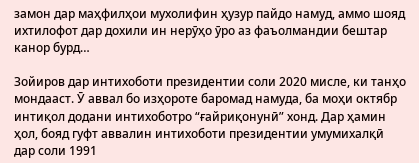замон дар маҳфилҳои мухолифин ҳузур пайдо намуд, аммо шояд ихтилофот дар дохили ин нерӯҳо ӯро аз фаъолмандии бештар канор бурд…

Зойиров дар интихоботи президентии соли 2020 мисле, ки танҳо мондааст. Ӯ аввал бо изҳороте баромад намуда, ба моҳи октябр интиқол додани интихоботро “ғайриқонунӣ” хонд. Дар ҳамин ҳол, бояд гуфт аввалин интихоботи президентии умумихалқӣ дар соли 1991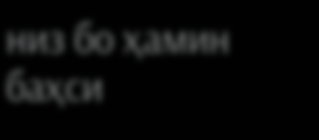низ бо ҳамин баҳси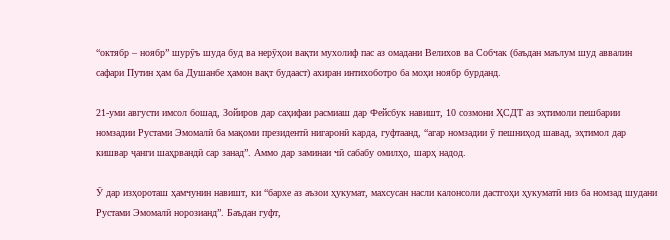“октябр – ноябр” шурӯъ шуда буд ва нерӯҳои вақти мухолиф пас аз омадани Велихов ва Собчак (баъдан маълум шуд аввалин сафари Путин ҳам ба Душанбе ҳамон вақт будааст) ахиран интихоботро ба моҳи ноябр бурданд.

21-уми августи имсол бошад, Зойиров дар саҳифаи расмиаш дар Фейсбук навишт, 10 созмони ҲСДТ аз эҳтимоли пешбарии номзадии Рустами Эмомалӣ ба мақоми президентӣ нигаронӣ карда, гуфтаанд, “агар номзадии ӯ пешниҳод шавад, эҳтимол дар кишвар ҷанги шаҳрвандӣ сар занад”. Аммо дар заминаи чӣ сабабу омилҳо, шарҳ надод.

Ӯ дар изҳороташ ҳамчунин навишт, ки “бархе аз аъзои ҳукумат, махсусан насли калонсоли дастгоҳи ҳукуматӣ низ ба номзад шудани Рустами Эмомалӣ норозианд”. Баъдан гуфт,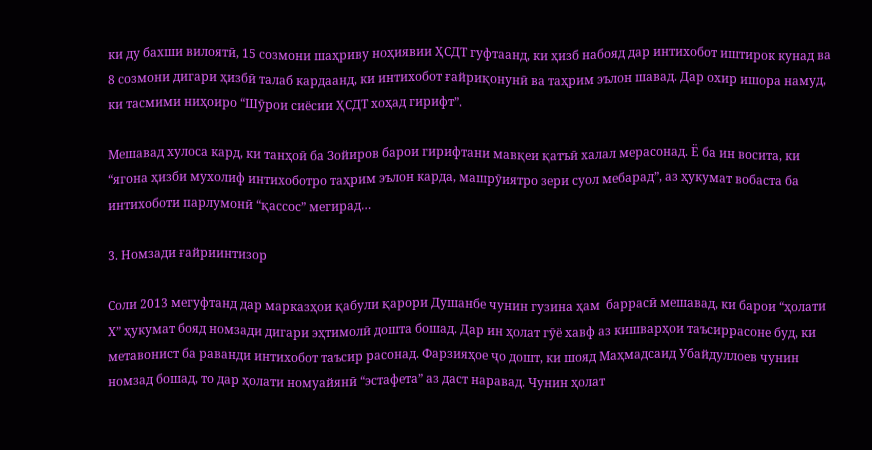ки ду бахши вилоятӣ, 15 созмони шаҳриву ноҳиявии ҲСДТ гуфтаанд, ки ҳизб набояд дар интихобот иштирок кунад ва 8 созмони дигари ҳизбӣ талаб кардаанд, ки интихобот ғайриқонунӣ ва таҳрим эълон шавад. Дар охир ишора намуд, ки тасмими ниҳоиро “Шӯрои сиёсии ҲСДТ хоҳад гирифт”.

Мешавад хулоса кард, ки танҳоӣ ба Зойиров барои гирифтани мавқеи қатъӣ халал мерасонад. Ё ба ин восита, ки “ягона ҳизби мухолиф интихоботро таҳрим эълон карда, машрӯиятро зери суол мебарад”, аз ҳукумат вобаста ба интихоботи парлумонӣ “қассос” мегирад…

3. Номзади ғайриинтизор

Соли 2013 мегуфтанд дар марказҳои қабули қарори Душанбе чунин гузина ҳам  баррасӣ мешавад, ки барои “ҳолати Х” ҳукумат бояд номзади дигари эҳтимолӣ дошта бошад. Дар ин ҳолат гӯё хавф аз кишварҳои таъсиррасоне буд, ки метавонист ба раванди интихобот таъсир расонад. Фарзияҳое ҷо дошт, ки шояд Маҳмадсаид Убайдуллоев чунин номзад бошад, то дар ҳолати номуайянӣ “эстафета” аз даст наравад. Чунин ҳолат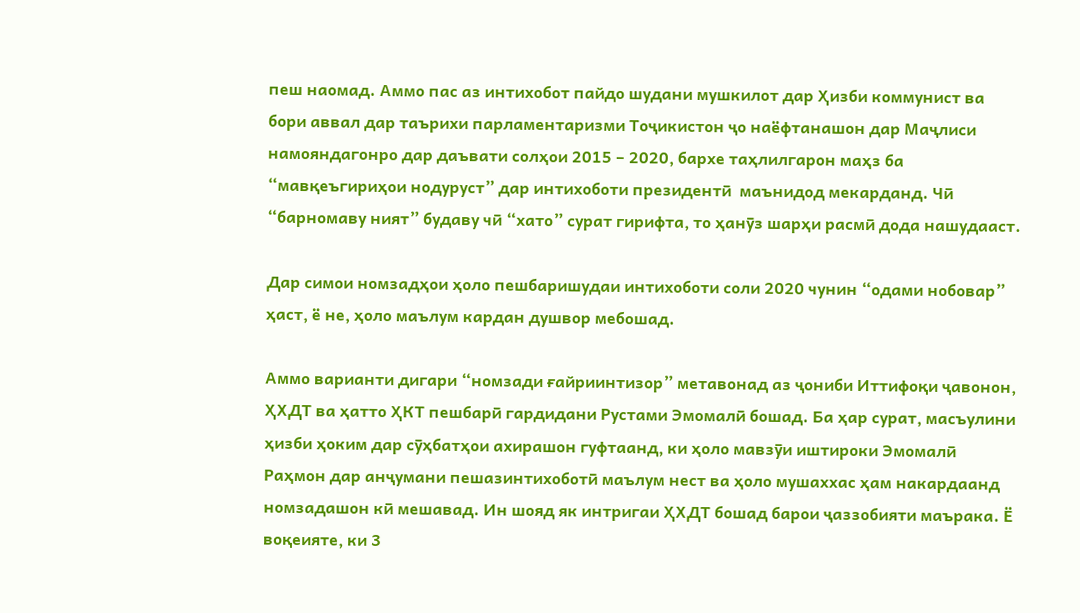пеш наомад. Аммо пас аз интихобот пайдо шудани мушкилот дар Ҳизби коммунист ва бори аввал дар таърихи парламентаризми Тоҷикистон ҷо наёфтанашон дар Маҷлиси намояндагонро дар даъвати солҳои 2015 – 2020, бархе таҳлилгарон маҳз ба “мавқеъгириҳои нодуруст” дар интихоботи президентӣ  маънидод мекарданд. Чӣ “барномаву ният” будаву чӣ “хато” сурат гирифта, то ҳанӯз шарҳи расмӣ дода нашудааст.

Дар симои номзадҳои ҳоло пешбаришудаи интихоботи соли 2020 чунин “одами нобовар” ҳаст, ё не, ҳоло маълум кардан душвор мебошад.

Аммо варианти дигари “номзади ғайриинтизор” метавонад аз ҷониби Иттифоқи ҷавонон, ҲХДТ ва ҳатто ҲКТ пешбарӣ гардидани Рустами Эмомалӣ бошад. Ба ҳар сурат, масъулини ҳизби ҳоким дар сӯҳбатҳои ахирашон гуфтаанд, ки ҳоло мавзӯи иштироки Эмомалӣ Раҳмон дар анҷумани пешазинтихоботӣ маълум нест ва ҳоло мушаххас ҳам накардаанд номзадашон кӣ мешавад. Ин шояд як интригаи ҲХДТ бошад барои ҷаззобияти маърака. Ё воқеияте, ки 3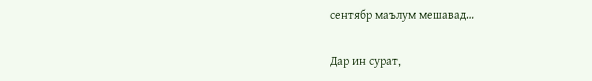сентябр маълум мешавад…

Дар ин сурат,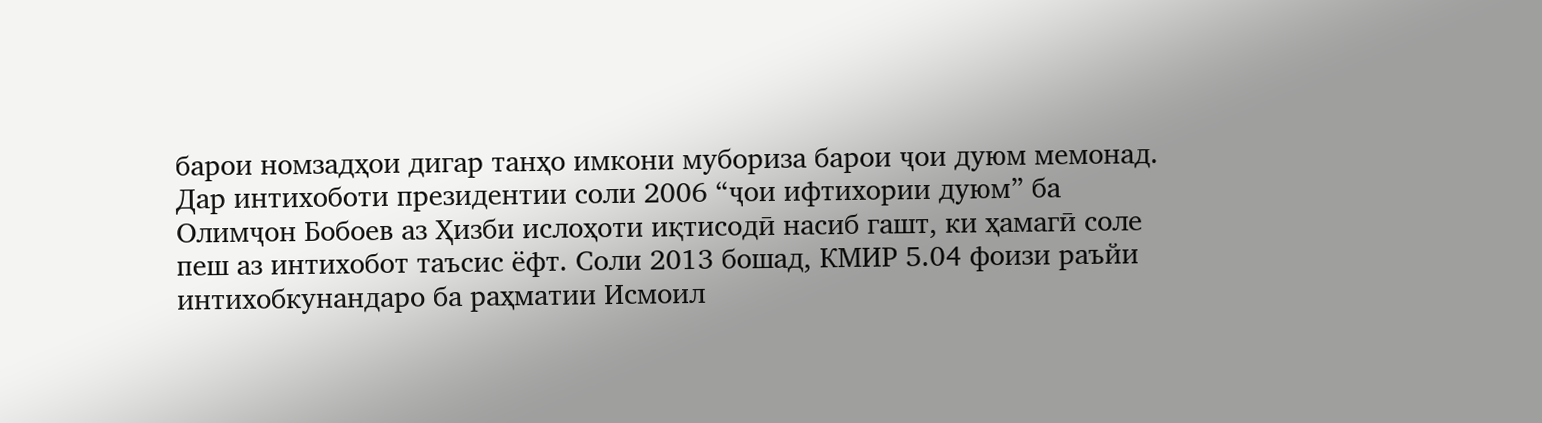барои номзадҳои дигар танҳо имкони мубориза барои ҷои дуюм мемонад. Дар интихоботи президентии соли 2006 “ҷои ифтихории дуюм” ба Олимҷон Бобоев аз Ҳизби ислоҳоти иқтисодӣ насиб гашт, ки ҳамагӣ соле пеш аз интихобот таъсис ёфт. Соли 2013 бошад, КМИР 5.04 фоизи раъйи интихобкунандаро ба раҳматии Исмоил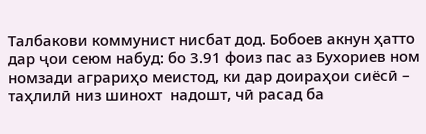Талбакови коммунист нисбат дод. Бобоев акнун ҳатто дар ҷои сеюм набуд: бо 3.91 фоиз пас аз Бухориев ном номзади аграриҳо меистод, ки дар доираҳои сиёсӣ – таҳлилӣ низ шинохт  надошт, чӣ расад ба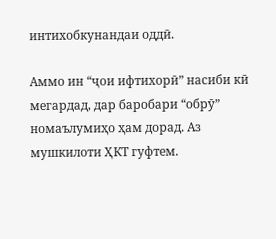интихобкунандаи оддӣ.

Аммо ин “ҷои ифтихорӣ” насиби кӣ мегардад, дар баробари “обрӯ” номаълумиҳо ҳам дорад. Аз мушкилоти ҲКТ гуфтем.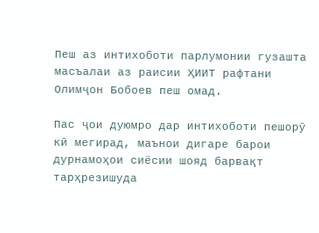Пеш аз интихоботи парлумонии гузашта масъалаи аз раисии ҲИИТ рафтани Олимҷон Бобоев пеш омад.

Пас ҷои дуюмро дар интихоботи пешорӯ кӣ мегирад, маънои дигаре барои дурнамоҳои сиёсии шояд барвақт тарҳрезишуда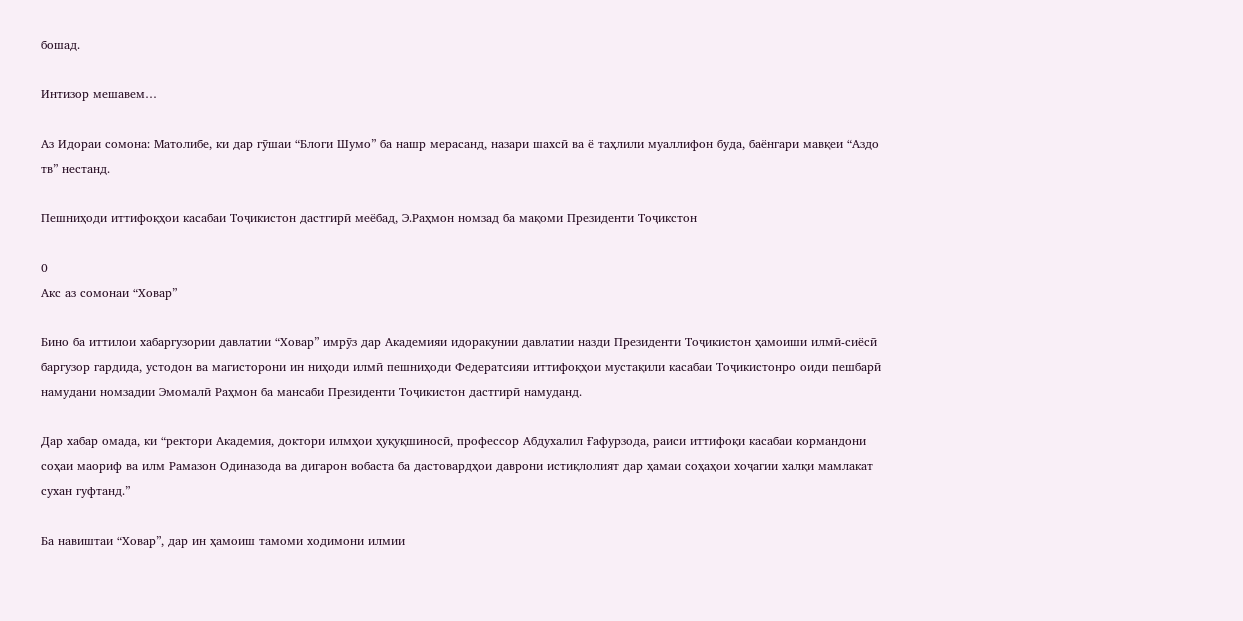бошад.

Интизор мешавем…

Аз Идораи сомона: Матолибе, ки дар гӯшаи “Блоги Шумо” ба нашр мерасанд, назари шахсӣ ва ё таҳлили муаллифон буда, баёнгари мавқеи “Аздо тв” нестанд.

Пешниҳоди иттифоқҳои касабаи Тоҷикистон дастгирӣ меёбад, Э.Раҳмон номзад ба мақоми Президенти Тоҷикстон

0
Акс аз сомонаи “Ховар”

Бино ба иттилои хабаргузории давлатии “Ховар” имрӯз дар Академияи идоракунии давлатии назди Президенти Тоҷикистон ҳамоиши илмӣ-сиёсӣ баргузор гардида, устодон ва магисторони ин ниҳоди илмӣ пешниҳоди Федератсияи иттифоқҳои мустақили касабаи Тоҷикистонро оиди пешбарӣ намудани номзадии Эмомалӣ Раҳмон ба мансаби Президенти Тоҷикистон дастгирӣ намуданд.

Дар хабар омада, ки “ректори Академия, доктори илмҳои ҳуқуқшиносӣ, профессор Абдухалил Ғафурзода, раиси иттифоқи касабаи кормандони соҳаи маориф ва илм Рамазон Одиназода ва дигарон вобаста ба дастовардҳои даврони истиқлолият дар ҳамаи соҳаҳои хоҷагии халқи мамлакат сухан гуфтанд.”

Ба навиштаи “Ховар”, дар ин ҳамоиш тамоми ходимони илмии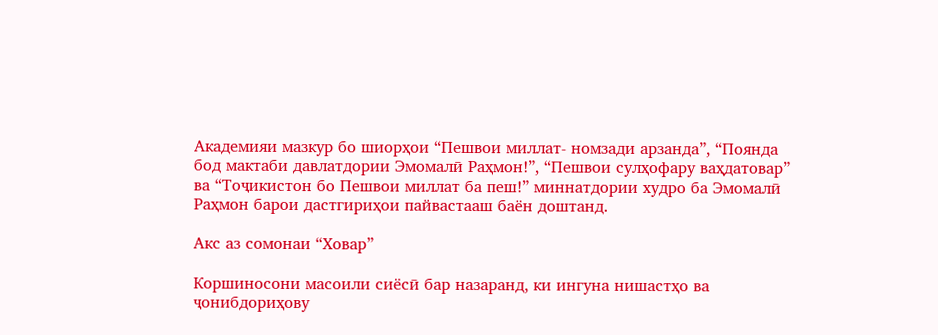Академияи мазкур бо шиорҳои “Пешвои миллат- номзади арзанда”, “Поянда бод мактаби давлатдории Эмомалӣ Раҳмон!”, “Пешвои сулҳофару ваҳдатовар” ва “Тоҷикистон бо Пешвои миллат ба пеш!” миннатдории худро ба Эмомалӣ Раҳмон барои дастгириҳои пайвастааш баён доштанд.

Акс аз сомонаи “Ховар”

Коршиносони масоили сиёсӣ бар назаранд, ки ингуна нишастҳо ва ҷонибдориҳову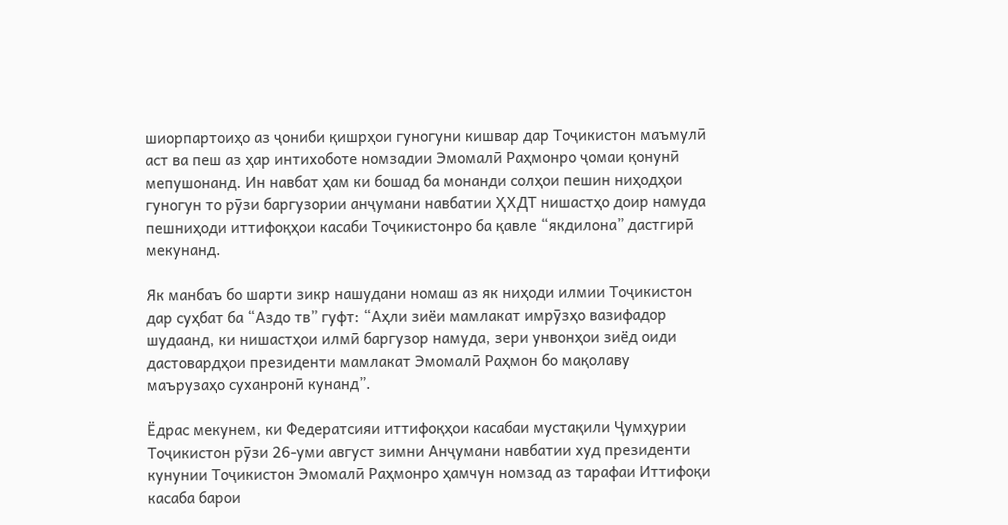шиорпартоиҳо аз ҷониби қишрҳои гуногуни кишвар дар Тоҷикистон маъмулӣ аст ва пеш аз ҳар интихоботе номзадии Эмомалӣ Раҳмонро ҷомаи қонунӣ мепушонанд. Ин навбат ҳам ки бошад ба монанди солҳои пешин ниҳодҳои гуногун то рӯзи баргузории анҷумани навбатии ҲХДТ нишастҳо доир намуда пешниҳоди иттифоқҳои касаби Тоҷикистонро ба қавле “якдилона” дастгирӣ мекунанд.

Як манбаъ бо шарти зикр нашудани номаш аз як ниҳоди илмии Тоҷикистон дар суҳбат ба “Аздо тв” гуфт: “Аҳли зиёи мамлакат имрӯзҳо вазифадор шудаанд, ки нишастҳои илмӣ баргузор намуда, зери унвонҳои зиёд оиди дастовардҳои президенти мамлакат Эмомалӣ Раҳмон бо мақолаву маърузаҳо суханронӣ кунанд”.

Ёдрас мекунем, ки Федератсияи иттифоқҳои касабаи мустақили Ҷумҳурии Тоҷикистон рӯзи 26-уми август зимни Анҷумани навбатии худ президенти кунунии Тоҷикистон Эмомалӣ Раҳмонро ҳамчун номзад аз тарафаи Иттифоқи касаба барои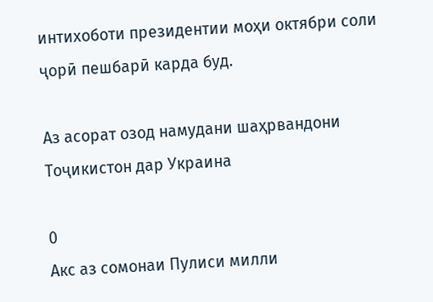интихоботи президентии моҳи октябри соли ҷорӣ пешбарӣ карда буд.

Аз асорат озод намудани шаҳрвандони Тоҷикистон дар Украина

0
Акс аз сомонаи Пулиси милли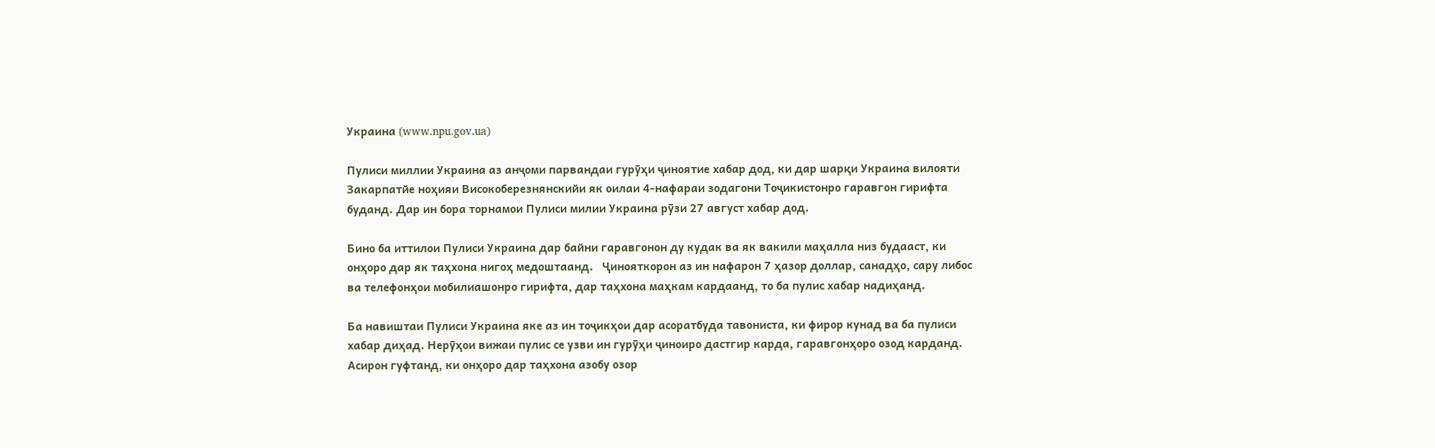Украина (www.npu.gov.ua)

Пулиси миллии Украина аз анҷоми парвандаи гурӯҳи ҷиноятие хабар дод, ки дар шарқи Украина вилояти Закарпатйе ноҳияи Високоберезнянскийи як оилаи 4-нафараи зодагони Тоҷикистонро гаравгон гирифта буданд. Дар ин бора торнамои Пулиси милии Украина рӯзи 27 август хабар дод.

Бино ба иттилои Пулиси Украина дар байни гаравгонон ду кудак ва як вакили маҳалла низ будааст, ки онҳоро дар як таҳхона нигоҳ медоштаанд.   Ҷинояткорон аз ин нафарон 7 ҳазор доллар, санадҳо, сару либос ва телефонҳои мобилиашонро гирифта, дар таҳхона маҳкам кардаанд, то ба пулис хабар надиҳанд.

Ба навиштаи Пулиси Украина яке аз ин тоҷикҳои дар асоратбуда тавониста, ки фирор кунад ва ба пулиси хабар диҳад. Нерӯҳои вижаи пулис се узви ин гурӯҳи ҷиноиро дастгир карда, гаравгонҳоро озод карданд. Асирон гуфтанд, ки онҳоро дар таҳхона азобу озор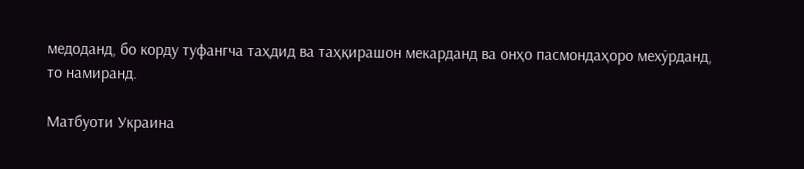медоданд, бо корду туфангча таҳдид ва таҳқирашон мекарданд ва онҳо пасмондаҳоро мехӯрданд, то намиранд.

Матбуоти Украина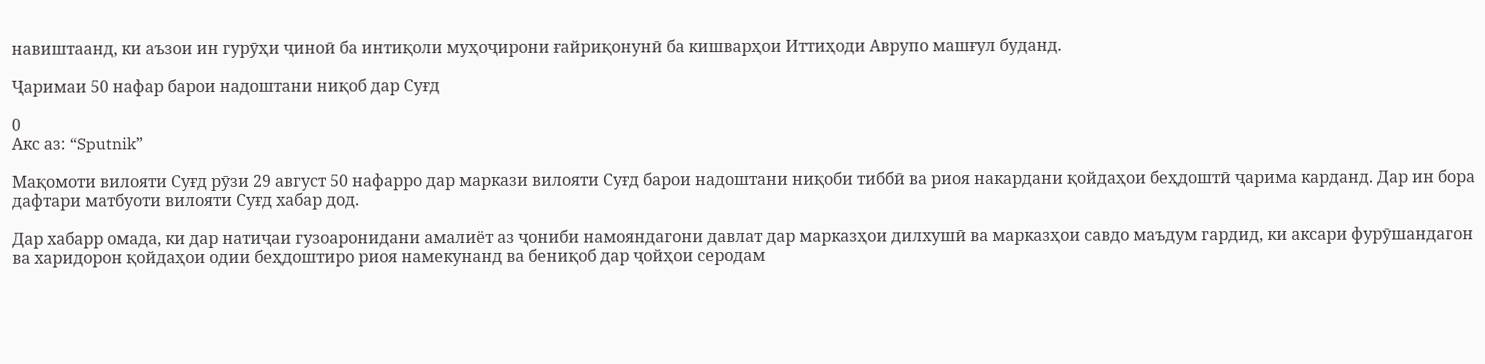навиштаанд, ки аъзои ин гурӯҳи ҷиноӣ ба интиқоли муҳоҷирони ғайриқонунӣ ба кишварҳои Иттиҳоди Аврупо машғул буданд.

Ҷаримаи 50 нафар барои надоштани ниқоб дар Суғд

0
Акс аз: “Sputnik”

Мақомоти вилояти Суғд рӯзи 29 август 50 нафарро дар маркази вилояти Суғд барои надоштани ниқоби тиббӣ ва риоя накардани қойдаҳои беҳдоштӣ ҷарима карданд. Дар ин бора дафтари матбуоти вилояти Суғд хабар дод.

Дар хабарр омада, ки дар натиҷаи гузоаронидани амалиёт аз ҷониби намояндагони давлат дар марказҳои дилхушӣ ва марказҳои савдо маъдум гардид, ки аксари фурӯшандагон ва харидорон қойдаҳои одии беҳдоштиро риоя намекунанд ва бениқоб дар ҷойҳои серодам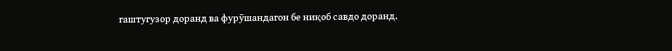гаштугузор доранд ва фурӯшандагон бе ниқоб савдо доранд.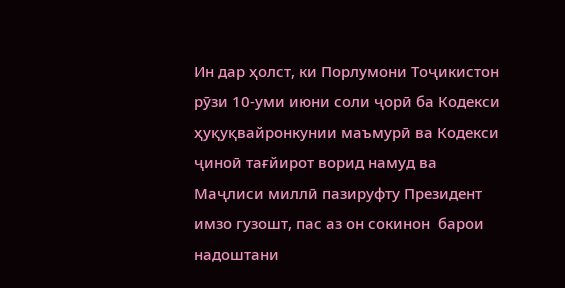Ин дар ҳолст, ки Порлумони Тоҷикистон рӯзи 10-уми июни соли ҷорӣ ба Кодекси ҳуқуқвайронкунии маъмурӣ ва Кодекси ҷиноӣ тағйирот ворид намуд ва Маҷлиси миллӣ пазируфту Президент  имзо гузошт, пас аз он сокинон  барои надоштани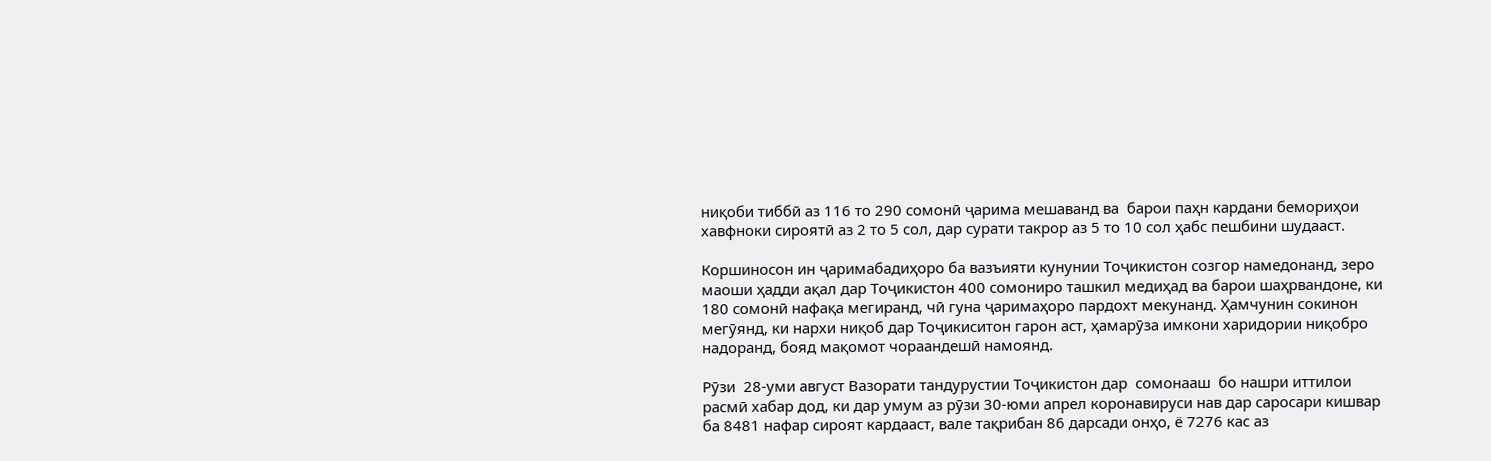ниқоби тиббӣ аз 116 то 290 сомонӣ ҷарима мешаванд ва  барои паҳн кардани бемориҳои хавфноки сироятӣ аз 2 то 5 сол, дар сурати такрор аз 5 то 10 сол ҳабс пешбини шудааст.

Коршиносон ин ҷаримабадиҳоро ба вазъияти кунунии Тоҷикистон созгор намедонанд, зеро маоши ҳадди ақал дар Тоҷикистон 400 сомониро ташкил медиҳад ва барои шаҳрвандоне, ки 180 сомонӣ нафақа мегиранд, чӣ гуна ҷаримаҳоро пардохт мекунанд. Ҳамчунин сокинон мегӯянд, ки нархи ниқоб дар Тоҷикиситон гарон аст, ҳамарӯза имкони харидории ниқобро надоранд, бояд мақомот чораандешӣ намоянд.

Рӯзи  28-уми август Вазорати тандурустии Тоҷикистон дар  сомонааш  бо нашри иттилои расмӣ хабар дод, ки дар умум аз рӯзи 30-юми апрел коронавируси нав дар саросари кишвар ба 8481 нафар сироят кардааст, вале тақрибан 86 дарсади онҳо, ё 7276 кас аз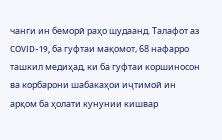чанги ин беморӣ раҳо шудаанд. Талафот аз COVID-19, ба гуфтаи мақомот, 68 нафарро ташкил медиҳад, ки ба гуфтаи коршиносон ва корбарони шабакаҳои иҷтимоӣ ин арқом ба ҳолати кунунии кишвар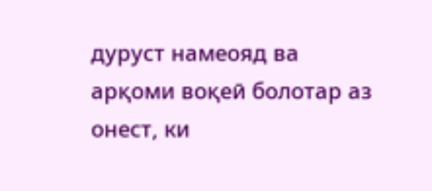дуруст намеояд ва арқоми воқеӣ болотар аз онест, ки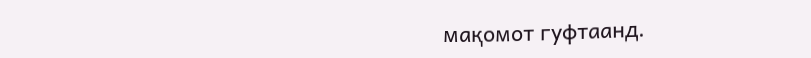мақомот гуфтаанд.